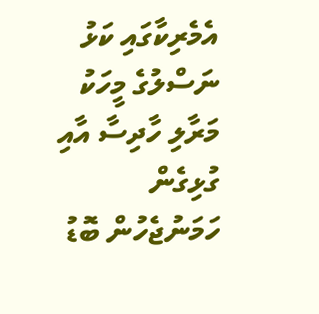އެމެރިކާގައި ކަޅު ނަސްލުގެ މީހަކު މަރާލި ހާދިސާ އާއި ގުޅިގެން ހަމަނުޖެހުން ބޮޑު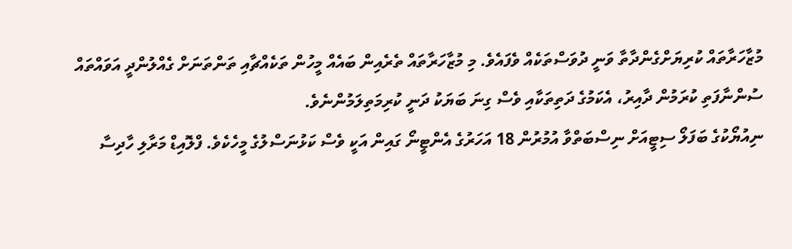މުޒާހަރާތައް ކުރިޔަށްގެންދާތާ ވަނީ ދުވަސްތަކެއް ވެފައެވެ. މި މުޒާހަރާތައް ތެރެއިން ބައެއް މީހުން ތަކެއްޗާއި ތަންތަނަށް ގެއްލުންދީ އަވައްތައް ސުންނާފަތި ކުރަމުން ދާއިރު، އެކަމުގެ ދަތިތަކާއި ވެސް ގިނަ ބަޔަކު ދަނީ ކުރިމަތިލަމުންނެވެ.
ނިއުޔޯކުގެ ބަފަލޯ ސިޓީއަށް ނިސްބަތްވާ އުމުރުން 18 އަހަރުގެ އެންޓީނޯ ގައިން އަކީ ވެސް ކަޅުނަސްލުގެ މީހެކެވެ. ފްލޮއިޑް މަރާލި ހާދިސާ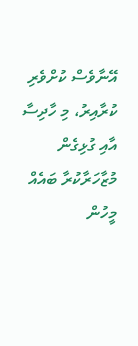އޭނާވެސް ކުށްވެރި ކުރާއިރު، މި ހާދިސާ އާއި ގުޅިގެން މުޒާހަރާކުރާ ބައެއް މީހުން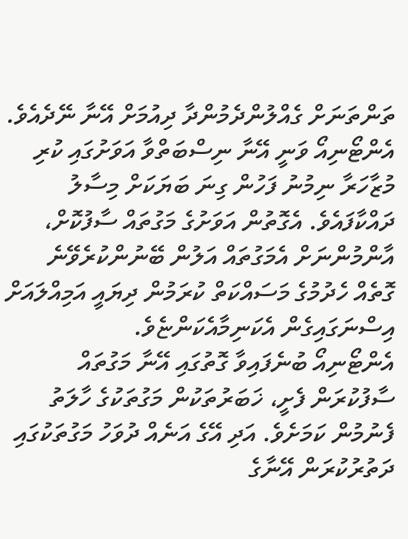ތަންތަނަށް ގެއްލުންދެމުންދާ ދިއުމަށް އޭނާ ނޭދެއެވެ.
އެންޓޯނިއޯ ވަނީ އޭނާ ނިސްބަތްވާ އަވަށުގައި ކުރި މުޒާހަރާ ނިމުނު ފަހުން ގިނަ ބަޔަކަށް މިސާލު ދައްކާފައެވެ. އެގޮތުން އަވަށުގެ މަގުތައް ސާފުކޮށް، އާންމުންނަށް އެމަގުތައް އަލުން ބޭނުންކުރެވޭނެ ގޮތެއް ހެދުމުގެ މަސައްކަތް ކުރަމުން ދިޔައީ އަމިއްލައަށް އިސްނަގައިގެން އެކަނިމާއެކަންޏެވެ.
އެންޓޯނިއޯ ބުނެފައިވާ ގޮތުގައި އޭނާ މަގުތައް ސާފުކުރަން ފެށީ، ޚަބަރުތަކުން މަގުތަކުގެ ހާލަތު ފެނުމުން ކަމަށެވެ. އަދި އޭގެ އަނެއް ދުވަހު މަގުތަކުގައި ދަތުރުކުރަން އޭނާގެ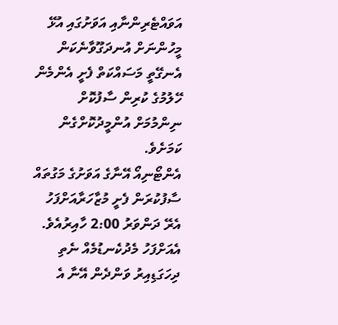އަވައްޓެރިންނާއި އަވަށުގައި އުޅޭ މީހުންނަށް އުނދަގޫވާނެކަން އެނގޭތީ މަސައްކަތް ފެށީ އެންމެން ހޭލުމުގެ ކުރިން ސާފުކޮށް ނިންމުމަށް އުންމީދުކޮށްގެން ކަމަށެވެ.
އެންޓޯނިއޯ އޭނާގެ އަވަށުގެ މަގުތައް ސާފުކުރަން ފެށީ މުޒާހަރާއަށްފަހު އެރޭ ދަންވަރު 2:00 ހާއިރުއެވެ. އެއަށްފަހު މެދުކެނޑުމެއް ނެތި ދިހަގަޑިއިރު ވަންދެން އޭނާ އެ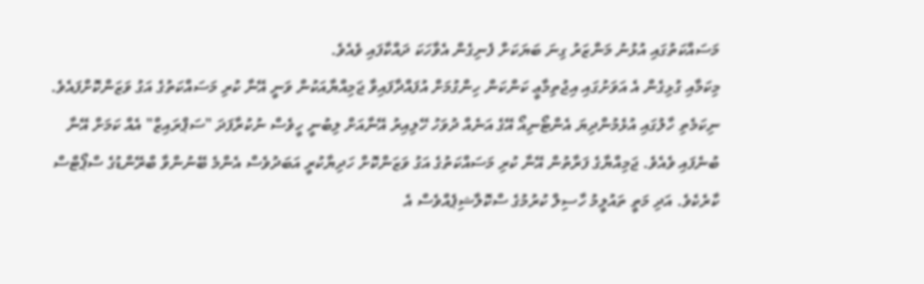މަސައްކަތުގައި އުޅުނު މަންޒަރު ގިނަ ބަޔަކަށް ފެނިގެން އެވާހަކަ ދައްކާފައި ވެއެވެ.
މިކަމާއި ގުޅިގެން އެ އަވަށުގައި އިޖުތިމާޢީ ކަންކަން ހިންގުމަށް އުފައްދާފައިވާ ޖަމިއްޔާއަކުން ވަނީ އޭނާ ކުރި މަސައްކަތުގެ އަގު ވަޒަންކޮށްފައެވެ.
ނިކަމެތި ހާލުގައި އުޅެމުންދިޔަ އެންޓޯނިއޯ އޭގެ އަނެއް ދުވަހު ހޭލިއިރު އޭނާއަށް ލިބުނީ ހީވެސް ނުކުރާފަދަ "ސަޕްރައިޒް" އެއް ކަމަށް އޭނާ ބުނެފައި ވެއެވެ. ޖަމިއްޔާގެ ފަރާތުން އޭނާ ކުރި މަސައްކަތުގެ އަގު ވަޒަންކޮށް ހަދިޔާކުރީ އަބަދުވެސް އެންމެ ބޭނުންވާ ބްރޭންޑުގެ ސްޕޯޓްސް ކާރެކެވެ. އަދި މަތީ ތައުލީމު ހާސިލް ކުރުމުގެ ސްކޮލާޝިޕެއްވެސް އެ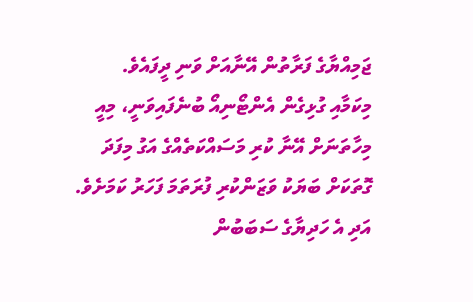ޖަމިއްޔާގެ ފަރާތުން އޭނާއަށް ވަނި ދީފައެވެ.
މިކަމާއި ގުޅިގެން އެންޓޯނިއޯ ބުނެފައިވަނީ، މިއީ މިހާތަނަށް އޭނާ ކުރި މަސައްކަތެއްގެ އަގު މިފަދަ ގޮތަކަށް ބަޔަކު ވަޒަންކުރި ފުރަތަމަ ފަހަރު ކަމަށެވެ. އަދި އެ ހަދިޔާގެ ސަބަބުން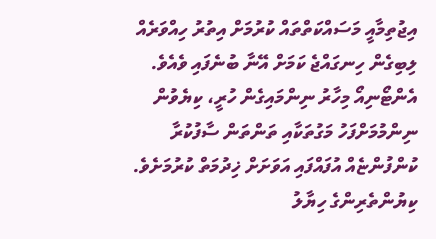އިޖުތިމާއީ މަސައްކަތްތައް ކުރުމަށް އިތުރު ހިއްވަރެއް ލިބިގެން ހިނގައްޖެ ކަމަށް އޭނާ ބުނެފައި ވެއެވެ. އެންޓޯނިއޯ މިހާރު ނިންމައިގެން ހުރީ، ކިޔެވުން ނިންމުމަށްފަހު މަގުތަކާއި ތަންތަން ސާފުކުރާ ކުންފުންޏެއް އުފައްފައި އަވަށަށް ޚިދުމަތް ކުރުމަށެވެ.
ކިޔުންތެރިންގެ ހިޔާލު